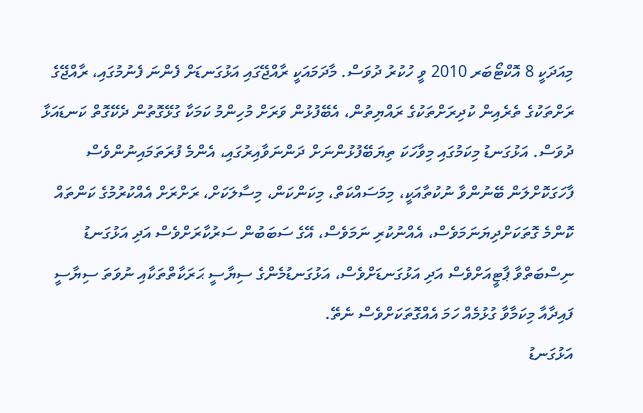މިއަދަކީ 8 އޮކްޓޯބަރ 2010 ވީ ހުކުރު ދުވަސް. މާދަމައަކީ ރާއްޖޭގައި އަޅުގަނޑަށް ފެންނަ ފެނުމުގައި، ރާއްޖޭގެ ރަށްތަކުގެ ތެރެއިން ކުދިރަށްތަކުގެ ރައްޔިތުން، އެބޭފުޅުން ވަރަށް މުހިންމު ކަމަކާ ގުޅޭގޮތުން ދެކޭގޮތް ކަނޑައަޅާ ދުވަސް. އަޅުގަނޑު މިކަމުގައި މިވާހަކަ ތިޔަބޭފުޅުންނަށް ދަންނަވާއިރުގައި، އެންމެ ފުރަތަމައިނުންވެސް ފާހަގަކޮށްލަން ބޭނުންވާ ނުކުތާއަކީ، މިމަސައްކަތް، މިކަންކަން، މިސާލަކަށް، ރަށްރަށް އެއްކުރުމުގެ ކަންތައް ކޮންމެ ގޮތަކަށްދިޔަނަމަވެސް، އެއްނުކުރި ނަމަވެސް، އޭގެ ސަބަބުން ސަރުކާރަށްވެސް އަދި އަޅުގަނޑު ނިސްބަތްވާ ޕާޓީއަށްވެސް އަދި އަޅުގަނޑަށްވެސް، އަޅުގަނޑުމެންގެ ސިޔާސީ ޙަރަކާތްތަކާއި ނުވަތަ ސިޔާސީ ފައިދާއާ މިކަމާވާ ގުޅުމެއް ހަމަ އެއްގޮތަކަށްވެސް ނެތޭ.
އަޅުގަނޑު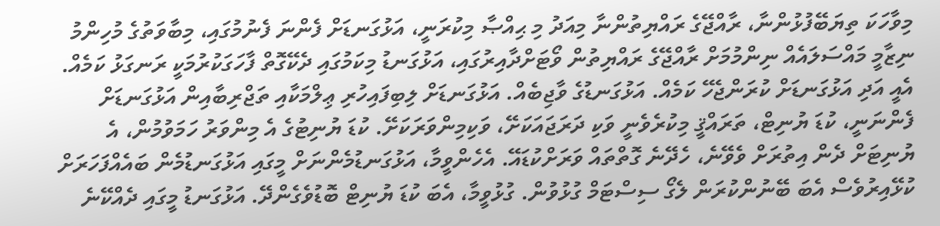މިވާހަކަ ތިޔަބޭފުޅުންނާ، ރާއްޖޭގެ ރައްޔިތުންނާ މިއަދު މި ޙިއްޞާ މިކުރަނީ، އަޅުގަނޑަށް ފެންނަ ފެނުމުގައި، މިބާވަތުގެ މުހިންމު ނިޒާމީ މައްސަލައެއް ނިންމުމަށް ރާއްޖޭގެ ރައްޔިތުން ވޯޓަށްދާއިރުގައި، އަޅުގަނޑު މިކަމުގައި ދެކޭގޮތް ފާހަގަކުރުމަކީ ރަނގަޅު ކަމެއް. އެއީ އަދި އަޅުގަނޑަށް ކުރަންޖެހޭ ކަމެއް. އަޅުގަނޑުގެ ވާޖިބެއް. އަޅުގަނޑަށް ލިބިފައިހުރި ޢިލްމަކާއި ތަޖްރިބާއިން އަޅުގަނޑަށް ފެންނަނީ، ކުޑަ ޔުނިޓް، ތަރައްޤީ މިކުރެވެނީ ވަކި ދަރަޖައަކަށޭ، ވަކިމިންވަރަކަށޭ. ކުޑަ ޔުނިޓުގެ އެ މިންވަރު ހަމަވުމުން، އެ ޔުނިޓަށް ދެން އިތުރަށް ވެވޭނެ، ހެދޭނެ ގޮތްތައް ވަރަށްކުޑައޭ. އެހެންވީމާ، އަޅުގަނޑުމެންނަށް މީގައި އަޅުގަނޑުމެން ބައެއްފަހަރަށް ކުޅޭއިރުވެސް އެބަ ބޭނުންކުރަން ލެގޯ ސިސްޓަމް ގުޅުވުން. ގުޅުވީމާ، އެބަ ކުޑަ ޔުނިޓް ބޮޑުވެގެންދޭ. އަޅުގަނޑު މީގައި ދެއްކޭނެ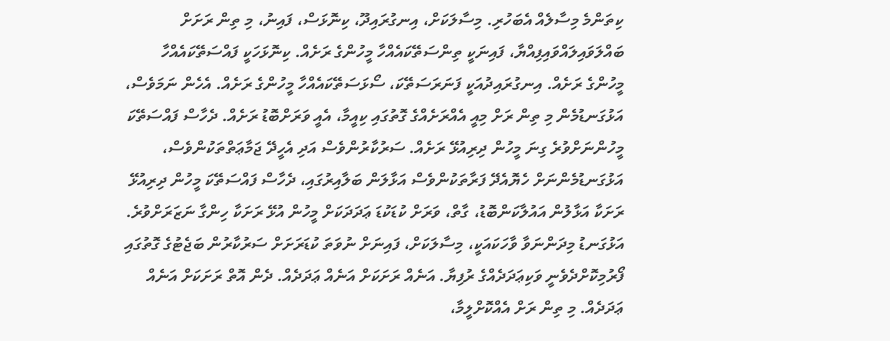ކިތަންމެ މިސާލެއް އެބަހުރި. މިސާލަކަށް، އިނގުރައިދޫ، ކިނޮޅަސް، ފައިނު، މި ތިން ރަށަށް ބައްލަވައިލައްވައިފިއްޔާ، ފައިނަކީ ތިންސަތޭކައެއްހާ މީހުންގެ ރަށެއް. ކިނޮޅަހަކީ ފައްސަތޭކައެއްހާ މީހުންގެ ރަށެއް. އިނގުރައިދުއަކީ ފަނަރަސަތޭކަ، ސޯޅަސަތޭކައެއްހާ މީހުންގެ ރަށެއް. އެހެން ނަމަވެސް، އަޅުގަނޑުމެން މި ތިން ރަށް މިއީ އެއްރަށެއްގެ ގޮތުގައި ކިއީމާ، އެއީ ވަރަށްބޮޑު ރަށެއް. ދެހާސް ފައްސަތޭކަ މީހުންނަށްވުރެ ގިނަ މީހުން ދިރިއުޅޭ ރަށެއް. ސަރުކާރުންވެސް އަދި އެހީދޭ ޖަމާޢަތްތަކުންވެސް، އަޅުގަނޑުމެންނަށް ހެޔޮއެދޭ ފަރާތަކުންވެސް އަޅާލަން ބަލާއިރުގައި، ދެހާސް ފައްސަތޭކަ މީހުން ދިރިއުޅޭ ރަށަކާ އަޅާލުން އައުލާކަންބޮޑު، ގާތް، ވަރަށް ކުޑަކުޑަ ޢަދަދަކަށް މީހުން އުޅޭ ރަށަކާ ހިންގާ ނަޒަރަށްވުރެ.
އަޅުގަނޑު މިދަންނަވާ ވާހަކައަކީ، މިސާލަކަށް، ފައިނަށް ނުވަތަ ކުޑަރަށަށް ސަރުކާރުން ބަޖެޓުގެ ގޮތުގައި ފޯރުމިކޮށްދެވެނީ ވަކިޢަދަދެއްގެ ރުފިޔާ. އަނެއް ރަށަކަށް އަނެއް ޢަދަދެއް. ދެން އޮތް ރަށަކަށް އަނެއް ޢަދަދެއް. މި ތިން ރަށް އެއްކޮށްލީމާ،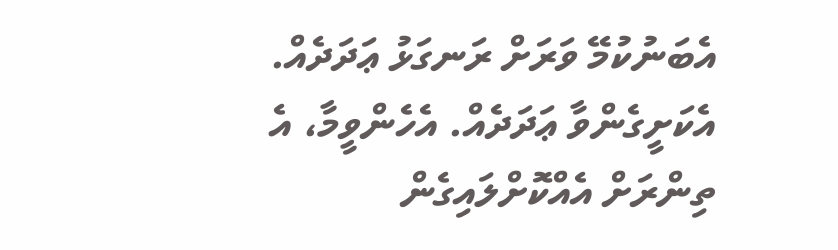އެބަނުކުމޭ ވަރަށް ރަނގަޅު ޢަދަދެއް. އެކަށީގެންވާ ޢަދަދެއް. އެހެންވީމާ، އެ ތިންރަށް އެއްކޮށްލައިގެން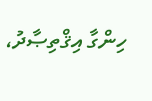ހިންގާ އިޤްތިޞާދު،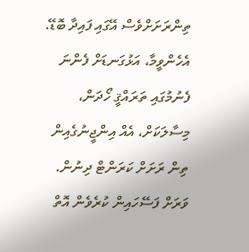ތިންރަށަށްވެސް އޭގައި ފައިދާ ބޮޑޭ. އެހެންވީމާ، އަޅުގަނޑަށް ފެންނަ ފެނުމުގައި ތަރައްޤީ ހޯދަން، މިސާލަކަށް، އެއް އިންޖީނުގެއިން ތިން ރަށަށް ކަރަންޓް ދިނުން. ވަރަށް ފަސޭހައިން ކުރެވެން އޮތް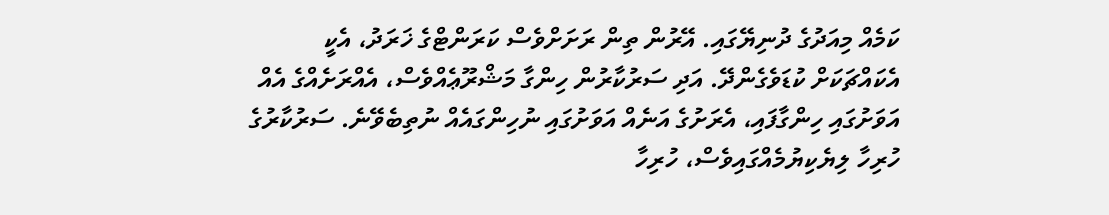ކަމެއް މިއަދުގެ ދުނިޔޭގައި. އޭރުން ތިން ރަށަށްވެސް ކަރަންޓްގެ ޚަރަދު، އެކީ އެކައްޗަކަށް ކުޑަވެގެންދޭ. އަދި ސަރުކާރުން ހިންގާ މަޝްރޫޢެއްވެސް، އެއްރަށެއްގެ އެއް އަވަށުގައި ހިންގާފައި، އެރަށުގެ އަނެއް އަވަށުގައި ނުހިންގައެއް ނުތިބެވޭނެ. ސަރުކާރުގެ ހުރިހާ ލިޔެކިޔުމެއްގައިވެސް، ހުރިހާ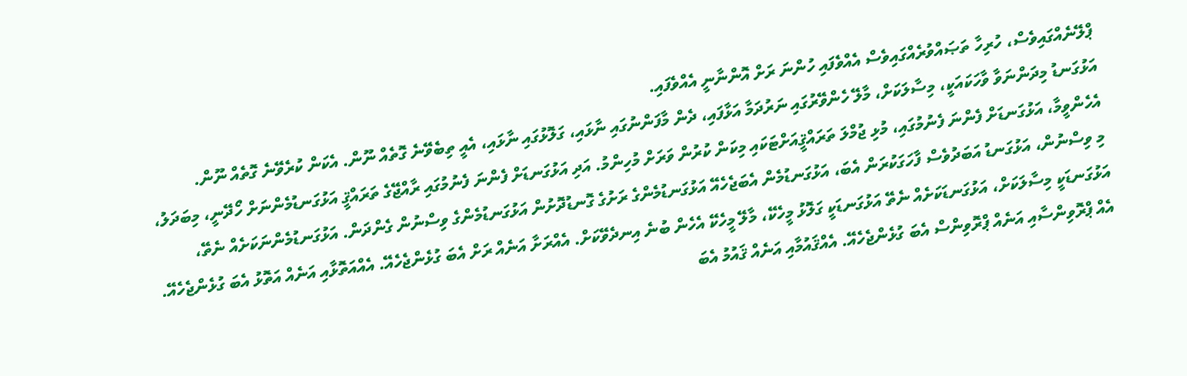ޕްލޭނެއްގައިވެސް، ހުރިހާ ތަޞައްވުރެއްގައިވެސް އެއްވެފައި ހުންނަ ރަށް އޮންނާނީ އެއްވެފައި.
އަޅުގަނޑު މިދަންނަވާ ވާހަކައަކީ، މިސާލަކަށް، މާލޭ ހެންވޭރުގައި ނަރުދަމާ އަޅާފައި، ދެން މާފަންނުގައި ނާޅައި، ގަލޮޅުގައި ނާޅައި، އެއީ ތިބެވޭނެ ގޮތެއް ނޫން. އެކަން ކުރެވޭނެ ގޮތެއް ނޫން. އެހެންވީމާ، އަޅުގަނޑަށް ފެންނަ ފެނުމުގައި، މުޅި ޖުމްލަ ތަރައްޤީއަށްޓަކައި މިކަން ކުރުން ވަރަށް މުހިންމު. އަދި އަޅުގަނޑަށް ފެންނަ ފެނުމުގައި ރާއްޖޭގެ ތަރައްޤީ އަޅުގަނޑުމެންނަށް ހޯދޭނީ، މިބަދަލު، މި ވިސްނުން، އަޅުގަނޑު އަބަދުވެސް ފާހަގަކުރަން އެބަ، އަޅުގަނޑުމެން އެބަޖެހެއޭ އަޅުގަނޑުމެންގެ ރަށުގެ ގޮނޑުދޮށުން އަޅުގަނޑުމެންގެ ވިސްނުން ގެންދަން. އަޅުގަނޑުމެންނަކަށެއް ނެތޭ، އަޅުގަނޑަކީ މިސާލަކަށް، އަޅުގަނޑަކަށެއް ނެތޭ އަޅުގަނޑަކީ ގަލޮޅު މީހެކޭ، މާލޭ މީހެކޭ އެހެން ބުނެ އިނދެވޭކަށް. އެއްރަށާ އަނެއް ރަށް އެބަ ގުޅެންޖެހެއޭ. އެއްއަތޮޅާއި އަނެއް އަތޮޅު އެބަ ގުޅެންޖެހެއޭ. އެއް ޕްރޮވިންސާއި އަނެއް ޕްރޮވިންސް އެބަ ގުޅެންޖެހެއޭ. އެއްޤައުމާއި އަނެއް ޤައުމު އެބަ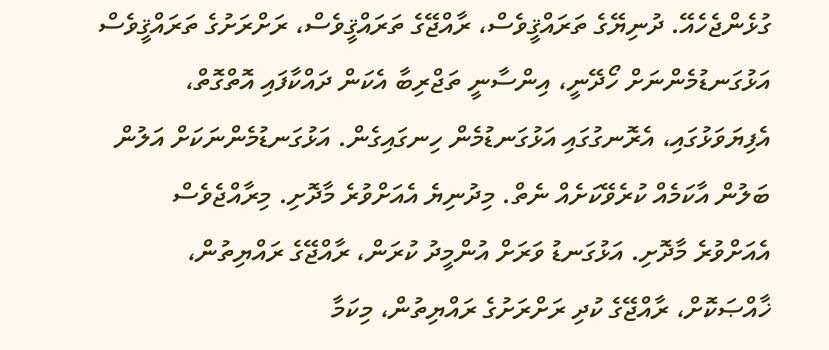ގުޅެންޖެހެއޭ. ދުނިޔޭގެ ތަރައްޤީވެސް، ރާއްޖޭގެ ތަރައްޤީވެސް، ރަށްރަށުގެ ތަރައްޤީވެސް އަޅުގަނޑުމެންނަށް ހޯދޭނީ، އިންސާނީ ތަޖްރިބާ އެކަން ދައްކާފައި އޮތްގޮތް، އެފިޔަވަޅުގައި، އެރޮނގުގައި އަޅުގަނޑުމެން ހިނގައިގެން. އަޅުގަނޑުމެންނަކަށް އަލުން ބަލުން އާކަމެއް ކުރެވޭކަށެއް ނެތް. މިދުނިޔެ އެއަށްވުރެ މާދޮށި. މިރާއްޖެވެސް އެއަށްވުރެ މާދޮށި. އަޅުގަނޑު ވަރަށް އުންމީދު ކުރަން، ރާއްޖޭގެ ރައްޔިތުން، ޚާއްޞަކޮށް، ރާއްޖޭގެ ކުދި ރަށްރަށުގެ ރައްޔިތުން، މިކަމާ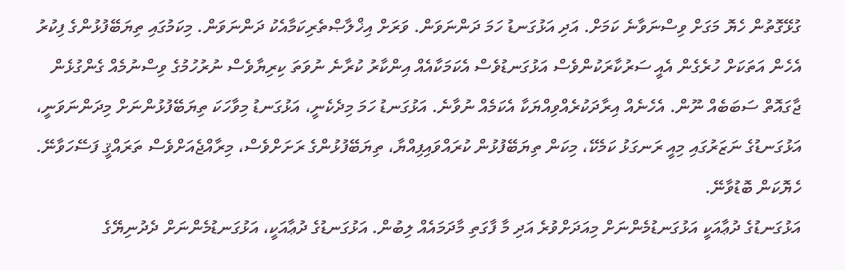ގުޅޭގޮތުން ހެޔޮ މަގަށް ވިސްނަވާނެ ކަމަށް. އަދި އަޅުގަނޑު ހަމަ ދަންނަވަން. ވަރަށް އިޚްލާޞްތެރިކަމާއެކު ދަންނަވަން. މިކަމުގައި ތިޔަބޭފުޅުންގެ ފިކުރު އެހެން އަތަކަށް ހުރެގެން އެއީ ސަރުކާރަކުންވެސް އަޅުގަނޑުވެސް އެކަމަކާއެއް އިންކާރު ކުރާނެ ނުވަތަ ކިރިޔާވެސް ނުރުހުމުގެ ވިސްނުމެއް ގެންގުޅެން ޖާގައޮތް ސަބަބެއް ނޫން. އެހެނެއް އިރާދަކުރެއްވިއްޔަކާ އެކަމެއް ނުވާނެ. އަޅުގަނޑު ހަމަ މިދެކެނީ، އަޅުގަނޑު މިވާހަކަ ތިޔަބޭފުޅުންނަށް މިދަންނަވަނީ، އަޅުގަނޑުގެ ނަޒަރުގައި މިއީ ރަނގަޅު ކަމެކޭ، މިކަން ތިޔަބޭފުޅުން ކުރައްވައިފިއްޔާ، ތިޔަބޭފުޅުންގެ ރަށަށްވެސް، މިރާއްޖެއަށްވެސް ތަރައްޤީ ފަސޭހަވާނޭ. ހެޔޮކަން ބޮޑުވާނޭ.
އަޅުގަނޑުގެ ދުޢާއަކީ އަޅުގަނޑުމެންނަށް މިއަދަށްވުރެ އަދި މާ ފާގަތި މާދަމައެއް ލިބުން. އަޅުގަނޑުގެ ދުޢާއަކީ، އަޅުގަނޑުމެންނަށް ދެދުނިޔޭގެ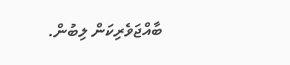ބާއްޖަވެރިކަން ލިބުން.